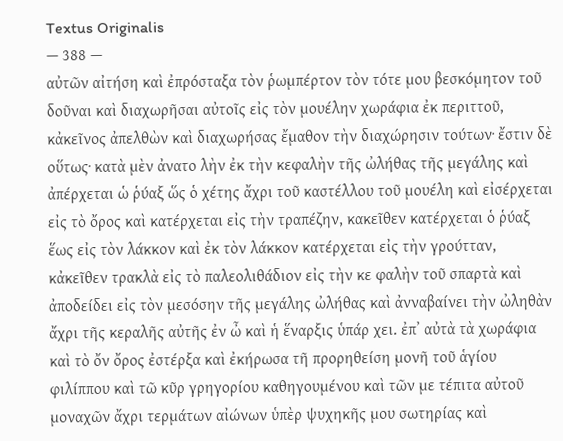Textus Originalis
— 388 —
αὐτῶν αἰτήση καὶ ἐπρόσταξα τὸν ῥωμπέρτον τὸν τότε μου βεσκόμητον τοῦ δοῦναι καὶ διαχωρῆσαι αὐτοῖς εἰς τὸν μουέλην χωράφια ἐκ περιττοῦ, κἀκεῖνος ἀπελθὼν καὶ διαχωρήσας ἔμαθον τὴν διαχώρησιν τούτων· ἔστιν δὲ οὕτως· κατὰ μὲν ἀνατο λὴν ἐκ τὴν κεφαλὴν τῆς ὠλήθας τῆς μεγάλης καὶ ἀπέρχεται ὡ ῥύαξ ὥς ὁ χέτης ἄχρι τοῦ καστέλλου τοῦ μουέλη καὶ εἰσέρχεται εἰς τὸ ὄρος καὶ κατέρχεται εἰς τὴν τραπέζην, κακεῖθεν κατέρχεται ὁ ῥύαξ ἕως εἰς τὸν λάκκον καὶ ἐκ τὸν λάκκον κατέρχεται εἰς τὴν γρούτταν, κἀκεῖθεν τρακλὰ εἰς τὸ παλεολιθάδιον εἰς τὴν κε φαλὴν τοῦ σπαρτὰ καὶ ἀποδείδει εἰς τὸν μεσόσην τῆς μεγάλης ὠλήθας καὶ ἀνναβαίνει τὴν ὠληθὰν ἄχρι τῆς κεραλῆς αὐτῆς ἐν ὦ καὶ ἡ ἕναρξις ὑπάρ χει. ἐπʼ αὐτὰ τὰ χωράφια καὶ τὸ ὄν ὄρος ἐστέρξα καὶ ἐκήρωσα τῆ προρηθείση μονῆ τοῦ ἁγίου φιλίππου καὶ τῶ κῦρ γρηγορίου καθηγουμένου καὶ τῶν με τέπιτα αὐτοῦ μοναχῶν ἄχρι τερμάτων αἰώνων ὑπὲρ ψυχηκῆς μου σωτηρίας καὶ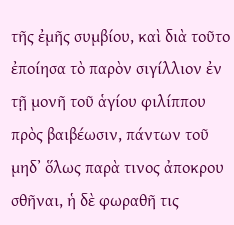τῆς ἐμῆς συμβίου, καὶ διὰ τοῦτο ἐποίησα τὸ παρὸν σιγίλλιον ἐν τῇ μονῆ τοῦ ἁγίου φιλίππου πρὸς βαιβέωσιν, πάντων τοῦ μηδʼ ὅλως παρὰ τινος ἀποκρου σθῆναι, ἡ δὲ φωραθῆ τις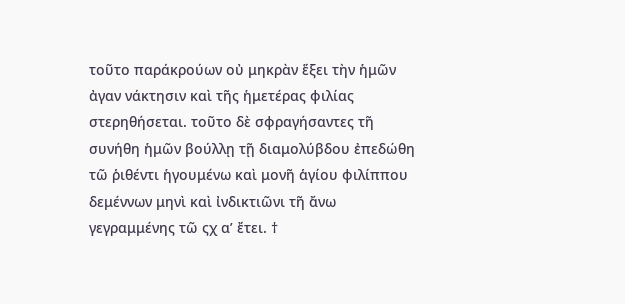τοῦτο παράκρούων οὐ μηκρὰν ἕξει τὴν ἡμῶν ἀγαν νάκτησιν καὶ τῆς ἡμετέρας φιλίας στερηθήσεται. τοῦτο δὲ σφραγήσαντες τῆ συνήθη ἡμῶν βούλλῃ τῇ διαμολύβδου ἐπεδώθη τῶ ῥιθέντι ἡγουμένω καὶ μονῆ ἁγίου φιλίππου δεμέννων μηνὶ καὶ ἰνδικτιῶνι τῆ ἄνω γεγραμμένης τῶ ςχ αʹ ἔτει. †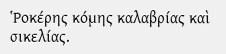Ῥοκέρης κόμης καλαβρίας καὶ σικελίας.